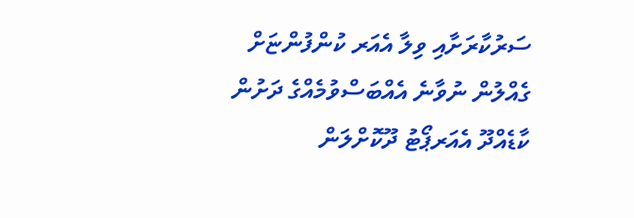ސަރުކާރަށާއި ވިލާ އެއަރ ކުންފުންޏަށް ގެއްލުން ނުވާނެ އެއްބަސްވުމެއްގެ ދަށުން ކާޑެއްދޫ އެއަރޕޯޓު ދޫކޮށްލަން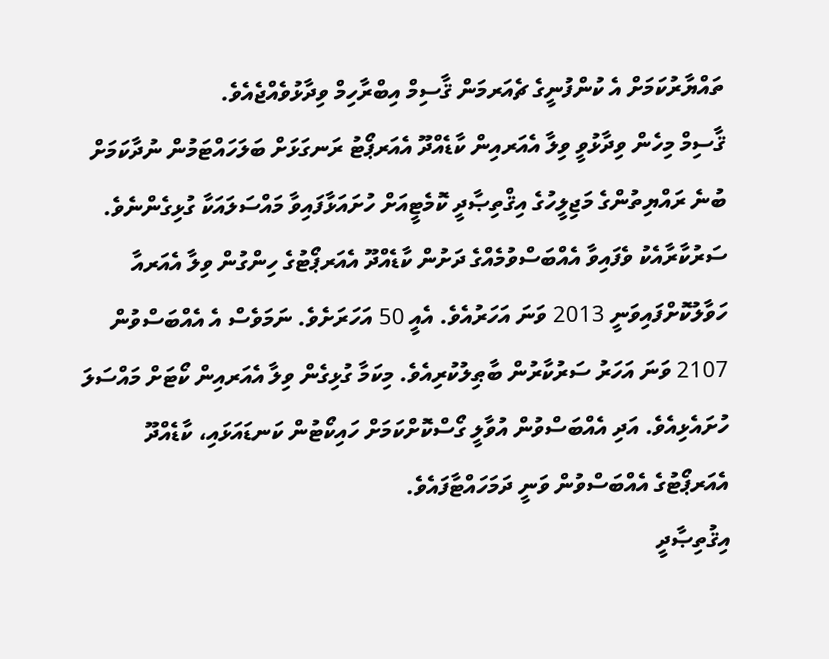ތައްޔާރުކަމަށް އެ ކުންފުނީގެ ޗެއަރމަން ޤާސިމް އިބްރާހިމް ވިދާޅުވެއްޖެއެވެ.
ޤާސިމް މިހެން ވިދާޅުވީ ވިލާ އެއަރއިން ކާޑެއްދޫ އެއަރޕޯޓު ރަނގަޅަށް ބަލަހައްޓަމުން ނުދާކަމަށް ބުނެ ރައްޔިތުންގެ މަޖިލީހުގެ އިޤްތިޞާދީ ކޮމެޓީއަށް ހުށައަޅާފައިވާ މައްސަލައަކާ ގުޅިގެންނެވެ.
ސަރުކާރާއެކު ވެފައިވާ އެއްބަސްވުމެއްގެ ދަށުން ކާޑެއްދޫ އެއަރޕޯޓުގެ ހިންގުން ވިލާ އެއަރއާ ހަވާލުކޮށްފައިވަނީ 2013 ވަނަ އަހަރުއެވެ. އެއީ 50 އަހަރަށެވެ. ނަމަވެސް އެ އެއްބަސްވުން 2107 ވަނަ އަހަރު ސަރުކާރުން ބާޠިލުކުރިއެވެ. މިކަމާ ގުޅިގެން ވިލާ އެއަރއިން ކޯޓަށް މައްސަލަ ހުށައެޅިއެވެ. އަދި އެއްބަސްވުން އުވާލީ ގޯސްކޮށްކަމަށް ހައިކޯޓުން ކަނޑައަޅައި، ކާޑެއްދޫ އެއަރޕޯޓުގެ އެއްބަސްވުން ވަނީ ދަމަހައްޓާފައެވެ.
އިޤުތިޞާދީ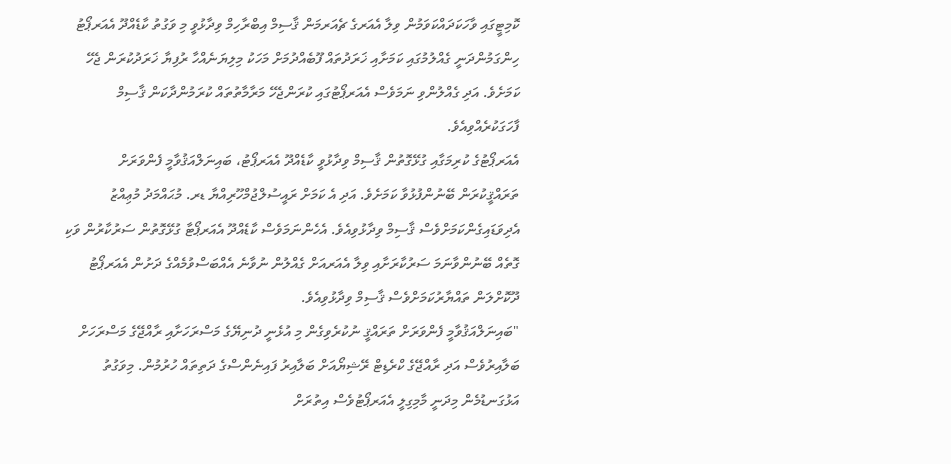ކޮމިޓީގައި ވާހަކަދައްކަވަމުން ވިލާ އެއަރގެ ޗެއަރމަން ޤާސިމް އިބްރާހިމް ވިދާޅުވީ މި ވަގުތު ކާޑެއްދޫ އެއަރޕޯޓު ހިންގަމުންދަނީ ގެއްލުމުގައި ކަމަށާއި ޚަރަދުތައް ފޫބެއްދުމަށް މަހަކު މިލިޔަނެއްހާ ރުފިޔާ ޚަރަދުކުރަން ޖެހޭ ކަމަށެވެ. އަދި ގެއްލުންވި ނަމަވެސް އެއަރޕޯޓުގައި ކުރަންޖެހޭ މަރާމާތުތައް ކުރަމުންދާކަން ޤާސިމް ފާހަގަކުރެއްވިއެވެ.
އެއަރޕޯޓުގެ ކުރިމަގާއި ގުޅޭގޮތުން ޤާސިމް ވިދާޅުވީ ކާޑެއްދޫ އެއަރޕޯޓު، ބައިނަލްއަޤުވާމީ ފެންވަރަށް ތަރައްޤީކުރަން ބޭނުންފުޅުވާ ކަމަށެވެ. އަދި އެ ކަމަށް ރައީސުލްޖުމްހޫރިއްޔާ ޑރ. މުޙައްމަދު މުޢިއްޒު އެދިވަޑައިގެންކަމަށްވެސް ޤާސިމް ވިދާޅުވިއެވެ. އެހެންނަމަވެސް ކާޑެއްދޫ އެއަރޕޯޓާ ގުޅޭގޮތުން ސަރުކާރުން ވަކި ގޮތެއް ބޭނުންވާނަމަ ސަރުކާރަށާއި ވިލާ އެއަރއަށް ގެއްލުން ނުވާނެ އެއްބަސްވުމެއްގެ ދަށުން އެއަރޕޯޓު ދޫކޮށްލަން ތައްޔާރުކަމަށްވެސް ޤާސިމް ވިދާޅުވިއެވެ.
"ބައިނަލްއަޤުވާމީ ފެންވަރަށް ތަރައްޤީ ނުކުރެވިގެން މި އުޅެނީ ދުނިޔޭގެ މަސްރަހަށާއި ރާއްޖޭގެ މަސްރަހަށް ބަލާއިރުވެސް އަދި ރާއްޖޭގެ ކްރެޑިޓް ރޭޝިޔޯއަށް ބަލާއިރު ފައިނެންސްގެ ދަތިތައް ހުރުމުން. މިވަގުތު އަޅުގަނޑުމެން މިދަނީ މާމިގިލީ އެއަރޕޯޓުވެސް އިތުރަށް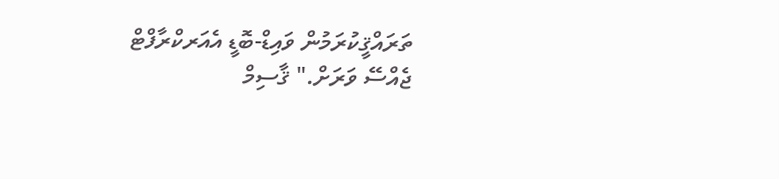ތަރައްޤީކުރަމުން ވައިޑް-ބޮޑީ އެއަރކްރާފްޓް ޖެއްސޭ ވަރަށް." ޤާސިމް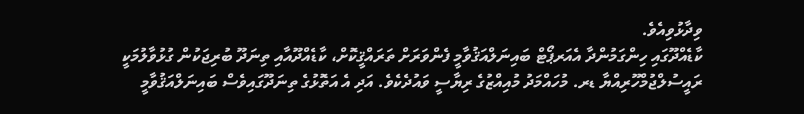ވިދާޅުވިއެވެ.
ކާޑެއްދޫގައި ހިންގަމުންދާ އެއަރޕޯޓް ބައިނަލްއަޤުވާމީ ފެންވަރަށް ތަރައްޤީކޮށް، ކާޑެއްދޫއާއި ތިނަދޫ ބުރިޖަކުން ގުޅުވާލުމަކީ ރައީސުލްޖުމްހޫރިއްޔާ ޑރ. މުހައްމަދު މުއިއްޒުގެ ރިޔާސީ ވައުދެކެވެ. އަދި އެ އަތޮޅުގެ ތިނަދޫގައިވެސް ބައިނަލްއަޤުވާމީ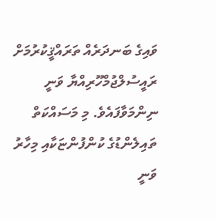ވައިގެ ބަނދަރެއް ތަރައްޤީކުރުމަށް ރައީސުލްޖުމްހޫރިއްޔާ ވަނީ ނިންމަވާފައެވެ. މި މަސައްކަތް ތައިލެންޑުގެ ކުންފުންޏަކާއި މިހާރު ވަނީ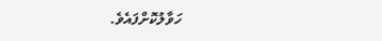ހަވާލުކޮށްފައެވެ.